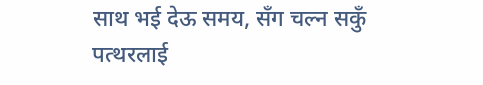साथ भई देऊ समय, सँग चल्न सकुँ
पत्थरलाई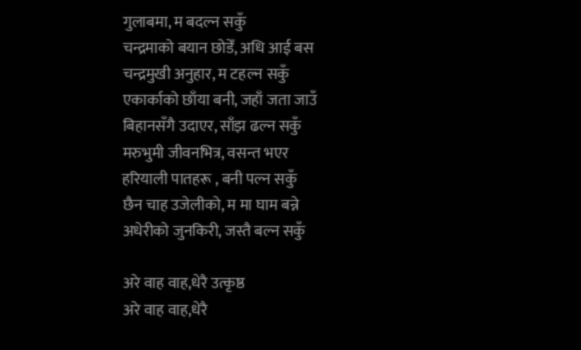गुलाबमा, म बदल्न सकुँ
चन्द्रमाको बयान छोडेँ, अधि आई बस
चन्द्रमुखी अनुहार, म टहल्न सकुँ
एकार्काको छाँया बनी, जहाँ जता जाउँ
बिहानसँगै उदाएर, साँझ ढल्न सकुँ
मरुभुमी जीवनभित्र, वसन्त भएर
हरियाली पातहरू , बनी पल्न सकुँ
छैन चाह उजेलीको, म मा घाम बन्ने
अधेरीको जुनकिरी, जस्तै बल्न सकुँ

अरे वाह वाह,धेरै उत्कृष्ठ
अरे वाह वाह,धेरै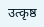उत्कृष्ठ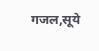गजल,सूये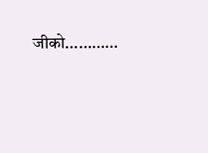जीको…………